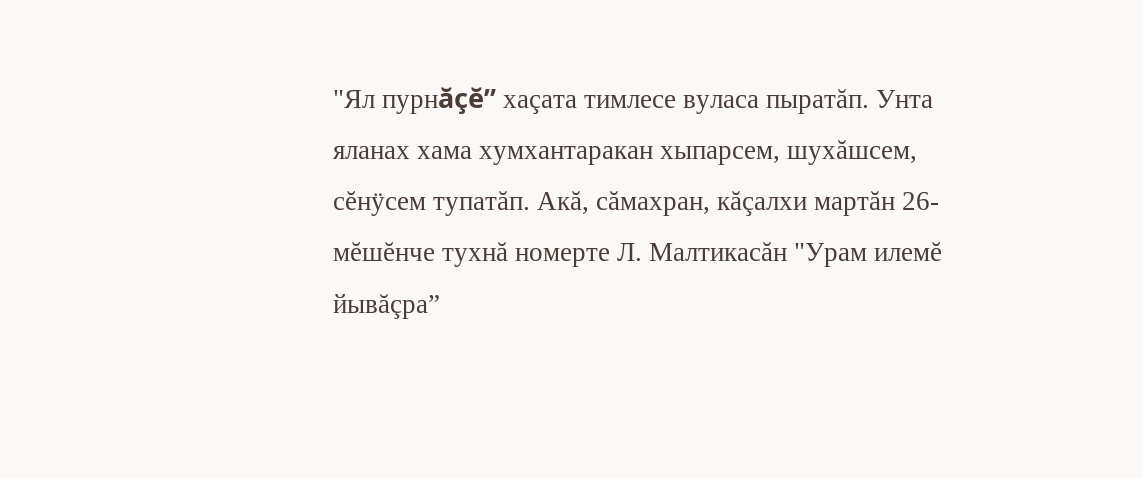"Ял пурнăçĕ” хаçата тимлесе вуласа пыратăп. Унта яланах хама хумхантаракан хыпарсем, шухăшсем, сĕнÿсем тупатăп. Акă, сăмахран, кăçалхи мартăн 26-мĕшĕнче тухнă номерте Л. Малтикасăн "Урам илемĕ йывăçра”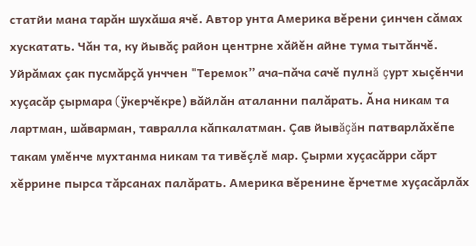статйи мана тарăн шухăша ячĕ. Автор унта Америка вĕрени çинчен сăмах хускатать. Чăн та, ку йывăç район центрне хăйĕн айне тума тытăнчĕ. Уйрăмах çак пусмăрçă унччен "Теремок” ача-пăча сачĕ пулнă çурт хыçĕнчи хуçасăр çырмара (ÿкерчĕкре) вăйлăн аталанни палăрать. Ăна никам та лартман, шăварман, тавралла кăпкалатман. Çав йывăçăн патварлăхĕпе такам умĕнче мухтанма никам та тивĕçлĕ мар. Çырми хуçасăрри сăрт хĕррине пырса тăрсанах палăрать. Америка вĕренине ĕрчетме хуçасăрлăх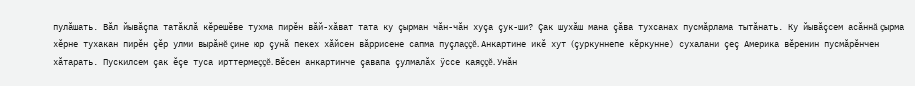пулăшать. Вăл йывăçпа татăклă кĕрешĕве тухма пирĕн вăй-хăват тата ку çырман чăн-чăн хуçа çук-ши? Çак шухăш мана çăва тухсанах пусмăрлама тытăнать. Ку йывăçсем асăннă çырма хĕрне тухакан пирĕн çĕр улми вырăнĕ çине юр çунă пекех хăйсен вăррисене сапма пуçлаççĕ. Анкартине икĕ хут (çуркуннепе кĕркунне) сухалани çеç Америка вĕренин пусмăрĕнчен хăтарать. Пускилсем çак ĕçе туса ирттермеççĕ. Вĕсен анкартинче çавапа çулмалăх ÿссе каяççĕ. Унăн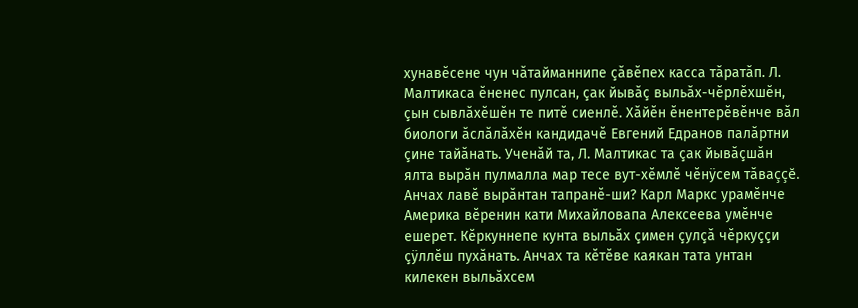хунавĕсене чун чăтайманнипе çăвĕпех касса тăратăп. Л. Малтикаса ĕненес пулсан, çак йывăç выльăх-чĕрлĕхшĕн, çын сывлăхĕшĕн те питĕ сиенлĕ. Хăйĕн ĕнентерĕвĕнче вăл биологи ăслăлăхĕн кандидачĕ Евгений Едранов палăртни çине тайăнать. Ученăй та, Л. Малтикас та çак йывăçшăн ялта вырăн пулмалла мар тесе вут-хĕмлĕ чĕнÿсем тăваççĕ. Анчах лавĕ вырăнтан тапранĕ-ши? Карл Маркс урамĕнче Америка вĕренин кати Михайловапа Алексеева умĕнче ешерет. Кĕркуннепе кунта выльăх çимен çулçă чĕркуççи çÿллĕш пухăнать. Анчах та кĕтĕве каякан тата унтан килекен выльăхсем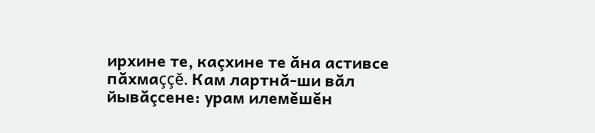ирхине те, каçхине те ăна астивсе пăхмаççĕ. Кам лартнă-ши вăл йывăçсене: урам илемĕшĕн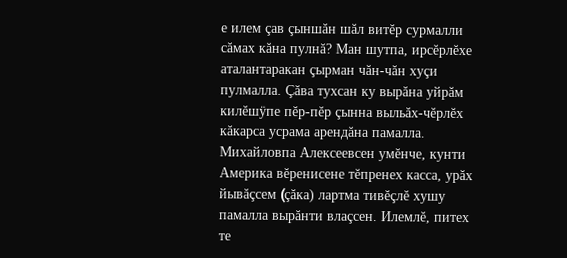е илем çав çыншăн шăл витĕр сурмалли сăмах кăна пулнă? Ман шутпа, ирсĕрлĕхе аталантаракан çырман чăн-чăн хуçи пулмалла. Çăва тухсан ку вырăна уйрăм килĕшÿпе пĕр-пĕр çынна выльăх-чĕрлĕх кăкарса усрама арендăна памалла. Михайловпа Алексеевсен умĕнче, кунти Америка вĕренисене тĕпренех касса, урăх йывăçсем (çăка) лартма тивĕçлĕ хушу памалла вырăнти влаçсен. Илемлĕ, питех те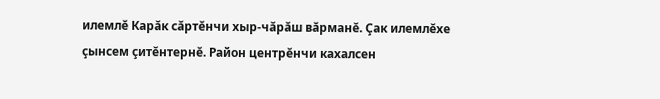илемлĕ Карăк сăртĕнчи хыр-чăрăш вăрманĕ. Çак илемлĕхе çынсем çитĕнтернĕ. Район центрĕнчи кахалсен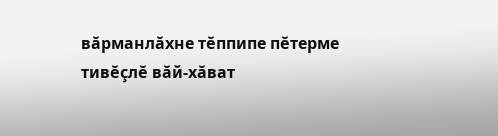вăрманлăхне тĕппипе пĕтерме тивĕçлĕ вăй-хăват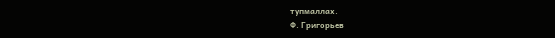тупмаллах.
Ф. Григорьев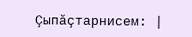Çыпăçтарнисем: |